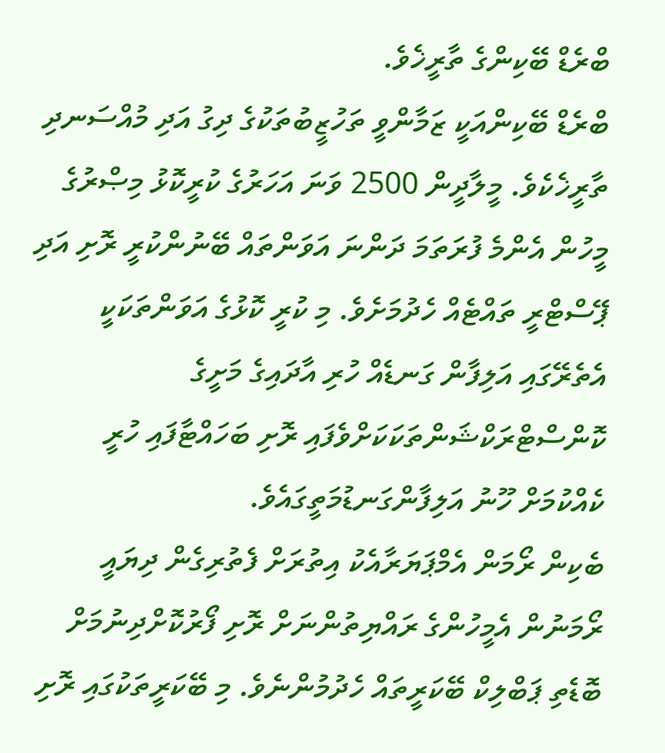ބްރެޑް ބޭކިންގެ ތާރީޚެވެ.
ބްރެޑް ބޭކިންއަކީ ޒަމާންވީ ތަހުޒީބުތަކުގެ ދިގު އަދި މުއްސަނދި ތާރީޚެކެވެ. މީލާދީން 2500 ވަނަ އަހަރުގެ ކުރީކޮޅު މިޞްރުގެ މީހުން އެންމެ ފުރަތަމަ ދަންނަ އަވަންތައް ބޭނުންކުރީ ރޮށި އަދި ޕޭސްޓްރީ ތައްޓެއް ހެދުމަށެވެ. މި ކުރީ ކޮޅުގެ އަވަންތަކަކީ އެތެރޭގައި އަލިފާން ގަނޑެއް ހުރި އާދައިގެ މަށީގެ ކޮންސްޓްރަކްޝަންތަކަކަށްވެފައި ރޮށި ބަހައްޓާފައި ހުރީ ކެއްކުމަށް ހޫނު އަލިފާންގަނޑުމަތީގައެވެ.
ބެކިން ރޯމަން އެމްޕަޔަރާއެކު އިތުރަށް ފެތުރިގެން ދިޔައީ ރޯމަނުން އެމީހުންގެ ރައްޔިތުންނަށް ރޮށި ފޯރުކޮށްދިނުމަށް ބޮޑެތި ޕަބްލިކް ބޭކަރީތައް ހެދުމުންނެވެ. މި ބޭކަރީތަކުގައި ރޮށި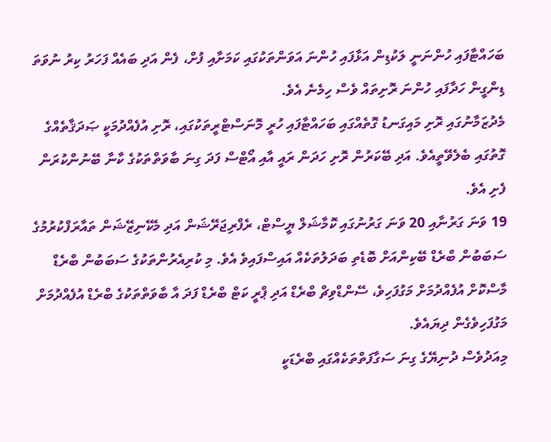ބަހައްޓާފައި ހުންނަނީ ލަކުޑިން އަޅާފައި ހުންނަ އަވަންތަކުގައި ކަމަށާއި ފުށް، ފެން އަދި ބައެއް ފަހަރު ކިރު ނުވަތަ ޑިންގީން ހަދާފައި ހުންނަ ރޮށިތައް ވެސް ހިމެނެ އެވެ.
މެދުޒަމާނުގައި ރޮށި މައިގަނޑު ގޮތެއްގައި ބަހައްޓާފައި ހުރީ މޮނަސްޓްރީތަކުގައި، ރޮށި އުފެއްދުމަކީ ޞަދަޤާތެއްގެ ގޮތުގައި ބެލެވޭތީއެވެ. އަދި ބޭކަރުން ރޮށި ހަދަން ރައީ އާއި އޯޓްސް ފަދަ ގިނަ ބާވަތްތަކުގެ ކާނާ ބޭނުންކުރަން ފެށި އެވެ.
19 ވަނަ ގަރުނާއި 20 ވަނަ ގަރުނުގައި ކޮމާޝަލް ޔީސްޓް، ރެފްރިޖަރޭޝަން އަދި މެކޭނިޒޭޝަން ތައާރަފްކުރުމުގެ ސަބަބުން ބްރެޑް ބޭކިންއަށް ބޮޑެތި ބަދަލުތަކެއް އައިސްފައިވެ އެވެ. މި ކުރިއެރުންތަކުގެ ސަބަބުން ބްރެޑް މާސްކޮށް އުފެއްދުމަށް މަގުފަހިވެ، ސޭންޑްވިޗް ބްރެޑް އަދި ޕްރީ ކަޓް ބްރެޑް ފަދަ އާ ބާވަތްތަކުގެ ބްރެޑް އުފެއްދުމަށް މަގުފަހިވެގެން ދިޔައެވެ.
މިއަދުވެސް ދުނިޔޭގެ ގިނަ ސަގާފަތްތަކެއްގައި ބްރެޑަކީ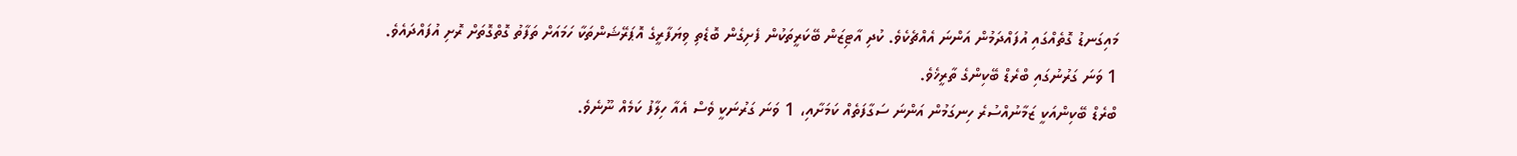މައިގަނޑު ގޮތެއްގައި އުފައްދަމުން އަންނަ އެއްޗެކެވެ. ކުދި އާޓިޒަން ބޭކަރީތަކުން ފެށިގެން ބޮޑެތި ވިޔަފާރީގެ އޮޕަރޭޝަންތަކާ ހަމައަށް ތަފާތު ގޮތްގޮތަށް ރޮށި އުފައްދައެވެ.
1 ވަނަ ގަރުނުގައި ބްރެޑް ބޭކިންގެ ތާރީޚެވެ.
ބްރެޑް ބޭކިންއަކީ ޒަމާނުއްސުރެ ހިނގަމުން އަންނަ ސަގާފަތެއް ކަމަށާއި، 1 ވަނަ ގަރުނަކީ ވެސް އެއާ ހިލާފު ކަމެއް ނޫނެވެ.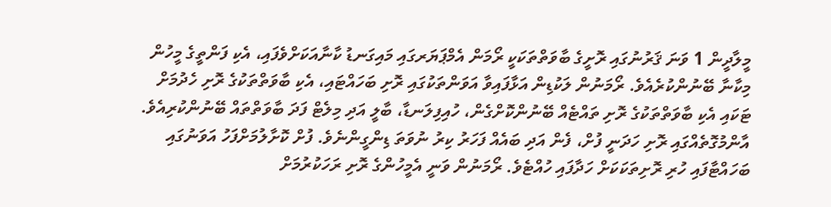މީލާދީން 1 ވަނަ ޤަރުނުގައި ރޮށީގެ ބާވަތްތަކަކީ ރޯމަން އެމްޕަޔަރގައި މައިގަނޑު ކާނާއަކަށްވެފައި، އެކި ފަންތީގެ މީހުން މިކާނާ ބޭނުންކުރެއެވެ. ރޯމަނުން ލަކުޑިން އަޅާފައިވާ އަވަންތަކުގައި ރޮށި ބަހައްޓައި، އެކި ބާވަތްތަކުގެ ރޮށި ހެދުމަށް ޓަކައި އެކި ބާވަތްތަކުގެ ރޮށި ތައްޓެއް ބޭނުންކޮށްގެން، ހުއިފިލަނޑާ، ބާލީ އަދި މިލެޓް ފަދަ ބާވަތްތައް ބޭނުންކުރިއެވެ.
އާންމުގޮތެއްގައި ރޮށި ހަދަނީ ފުށް، ފެން އަދި ބައެއް ފަހަރު ކިރު ނުވަތަ ޑިންގީންނެވެ. ފުށް ކޮށާލުމަށްފަހު އަވަނުގައި ބަހައްޓާފައި ހުރި ރޮށިތަކަކަށް ހަދާފައި ހުއްޓެވެ. ރޯމަނުން ވަނީ އެމީހުންގެ ރޮށި ރަހަކުރުމަށް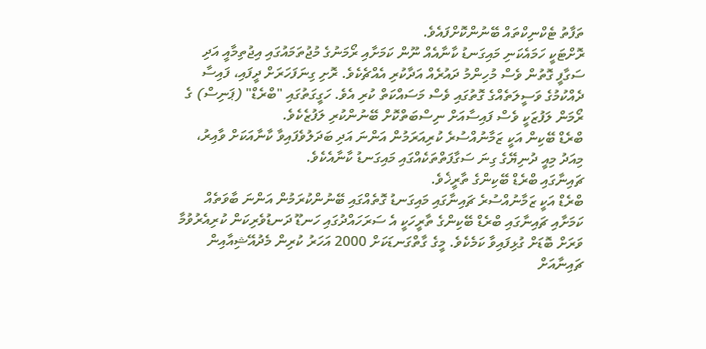ތަފާތު ޓެކްނިކްތައް ބޭނުންކޮށްފައެވެ.
ރޮށްޓަކީ ހަމައެކަނި މައިގަނޑު ކާނާއެއް ނޫން ކަމަށާއި ރޯމަނުގެ މުޖުތަމައުގައި އިޖުތިމާއީ އަދި ސަގާފީ ގޮތުން ވެސް މުހިންމު ދައުރެއް އަދާކުރި އެއްޗެކެވެ. ރޮށި ގިނަފަހަރަށް ދީފައި، ފައިސާ ދެއްކުމުގެ ވަސީލަތެއްގެ ގޮތުގައި ވެސް މަސައްކަތް ކުރި އެވެ. ހަގީގަތުގައި "ބްރެޑް" (ޕަނިސް) ގެ ރޯމަން ލަފުޒަކީ ވެސް ފައިސާއަށް ނިސްބަތްކޮށް ބޭނުންކުރި ލަފުޒެކެވެ.
ބްރެޑް ބޭކިން އަކީ ޒަމާނުއްސުރެ ކުރިއަރަމުން އަންނަ އަދި ބަދަލުވެފައިވާ ކާނާއަކަށް ވާއިރު، މިއަދު މިއީ ދުނިޔޭގެ ގިނަ ސަގާފަތްތަކެއްގައި މައިގަނޑު ކާނާއެކެވެ.
ޗައިނާގައި ބްރެޑް ބޭކިންގެ ތާރީޚެވެ.
ބްރެޑް އަކީ ޒަމާނުއްސުރެ ޗައިނާގައި މައިގަނޑު ގޮތެއްގައި ބޭނުންކުރަމުން އަންނަ ބާވަތެއް ކަމަށާއި ޗައިނާގައި ބްރެޑް ބޭކިންގެ ތާރީހަކީ އެ ސަރަހައްދުގައި ހަނޑޫ ދަނޑުވެރިކަން ކުރިއެރުވުމާ ވަރަށް ބޮޑަށް ގުޅިފައިވާ ކަމެކެވެ. މީގެ ގާތްގަނޑަކަށް 2000 އަހަރު ކުރިން މެދުއޭޝިއާއިން ޗައިނާއަށް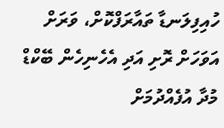ހުއިފިލަނޑާ ތައާރަފްކޮށް، ވަރަށް އަވަހަށް ރޮށި އަދި އެހެނިހެން ބޭކްޑް މުދާ އުފެއްދުމަށް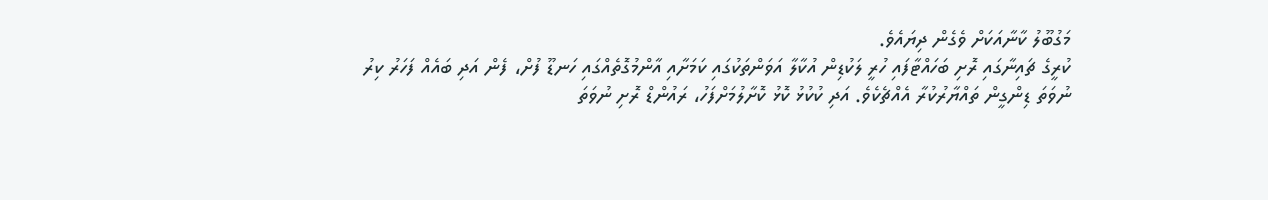މަގުބޫލު ކާނާއަކަށް ވެގެން ދިޔައެވެ.
ކުރީގެ ޗައިނާގައި ރޮށި ބަހައްޓާފައި ހުރީ ލަކުޑިން އުކާލާ އަވަންތަކުގައި ކަމަށާއި އާންމުގޮތެއްގައި ހަނޑޫ ފުށް، ފެން އަދި ބައެއް ފަހަރު ކިރު ނުވަތަ ޑިންގީން ތައްޔާރުކުރާ އެއްޗެކެވެ. އަދި ކުކުޅު ކޮޅު ކޮށާލުމަށްފަހު، ރައުންޑް ރޮށި ނުވަތަ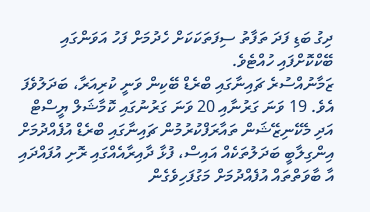ދިގު ބަޑި ފަދަ ތަފާތު ސިފަތަކަކަށް ހެދުމަށް ފަހު އަވަންގައި ބޭކްކޮށްފައި ހުއްޓެވެ.
ޒަމާނުއްސުރެ ޗައިނާގައި ބްރެޑް ބޭކިން ވަނީ ކުރިއަރާ، ބަދަލުވެފަ އެވެ. 19 ވަނަ ގަރުނާއި 20 ވަނަ ގަރުނުގައި ކޮމާޝަލް ޔީސްޓް އަދި މެކޭނިޒޭޝަން ތައާރަފްކުރުމުން ޗައިނާގައި ބްރެޑް އުފެއްދުމަށް އިންގިލާބީ ބަދަލުތަކެއް އައިސް، ފުޅާ ދާއިރާއެއްގައި ރޮށި އުފައްދައި އާ ބާވަތްތައް އުފެއްދުމަށް މަގުފަހިވެގެން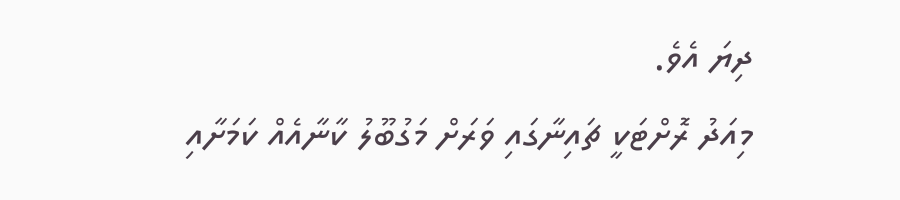ދިޔަ އެވެ.
މިއަދު ރޮށްޓަކީ ޗައިނާގައި ވަރަށް މަގުބޫލު ކާނާއެއް ކަމަށާއި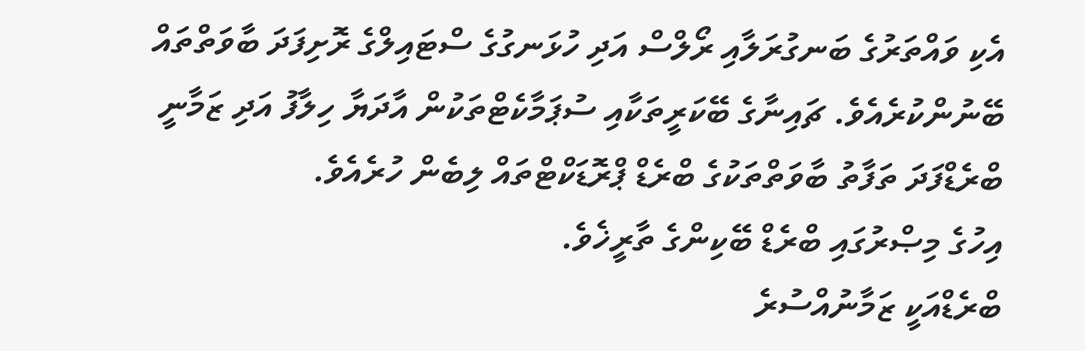އެކި ވައްތަރުގެ ބަނގުރަލާއި ރޯލްސް އަދި ހުޅަނގުގެ ސްޓައިލްގެ ރޮށިފަދަ ބާވަތްތައް ބޭނުންކުރެއެވެ. ޗައިނާގެ ބޭކަރީތަކާއި ސުޕަމާކެޓްތަކުން އާދަޔާ ހިލާފު އަދި ޒަމާނީ ބްރެޑްފަދަ ތަފާތު ބާވަތްތަކުގެ ބްރެޑް ޕްރޮޑަކްޓްތައް ލިބެން ހުރެއެވެ.
އިހުގެ މިޞްރުގައި ބްރެޑް ބޭކިންގެ ތާރީޚެވެ.
ބްރެޑްއަކީ ޒަމާނުއްސުރެ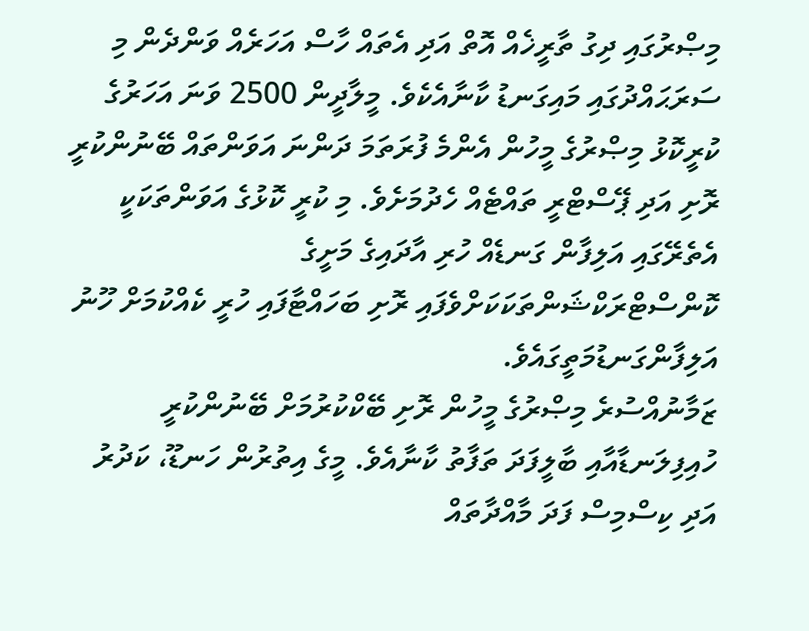މިޞްރުގައި ދިގު ތާރީޚެއް އޮތް އަދި އެތައް ހާސް އަހަރެއް ވަންދެން މި ސަރަޙައްދުގައި މައިގަނޑު ކާނާއެކެވެ. މީލާދީން 2500 ވަނަ އަހަރުގެ ކުރީކޮޅު މިޞްރުގެ މީހުން އެންމެ ފުރަތަމަ ދަންނަ އަވަންތައް ބޭނުންކުރީ ރޮށި އަދި ޕޭސްޓްރީ ތައްޓެއް ހެދުމަށެވެ. މި ކުރީ ކޮޅުގެ އަވަންތަކަކީ އެތެރޭގައި އަލިފާން ގަނޑެއް ހުރި އާދައިގެ މަށީގެ ކޮންސްޓްރަކްޝަންތަކަކަށްވެފައި ރޮށި ބަހައްޓާފައި ހުރީ ކެއްކުމަށް ހޫނު އަލިފާންގަނޑުމަތީގައެވެ.
ޒަމާނުއްސުރެ މިޞްރުގެ މީހުން ރޮށި ބޭކްކުރުމަށް ބޭނުންކުރީ ހުއިފިލަނޑާއާއި ބާލީފަދަ ތަފާތު ކާނާއެވެ. މީގެ އިތުރުން ހަނޑޫ، ކަދުރު އަދި ކިސްމިސް ފަދަ މާއްދާތައް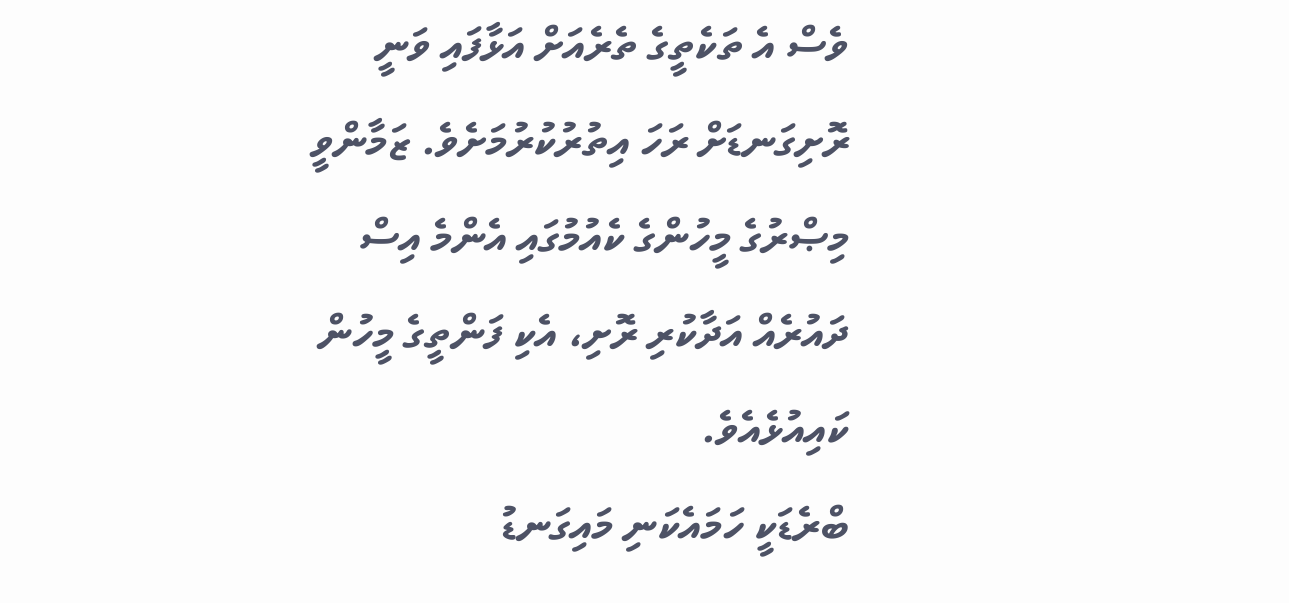ވެސް އެ ތަކެތީގެ ތެރެއަށް އަޅާފައި ވަނީ ރޮށިގަނޑަށް ރަހަ އިތުރުކުރުމަށެވެ. ޒަމާންވީ މިޞްރުގެ މީހުންގެ ކެއުމުގައި އެންމެ އިސް ދައުރެއް އަދާކުރި ރޮށި، އެކި ފަންތީގެ މީހުން ކައިއުޅެއެވެ.
ބްރެޑަކީ ހަމައެކަނި މައިގަނޑު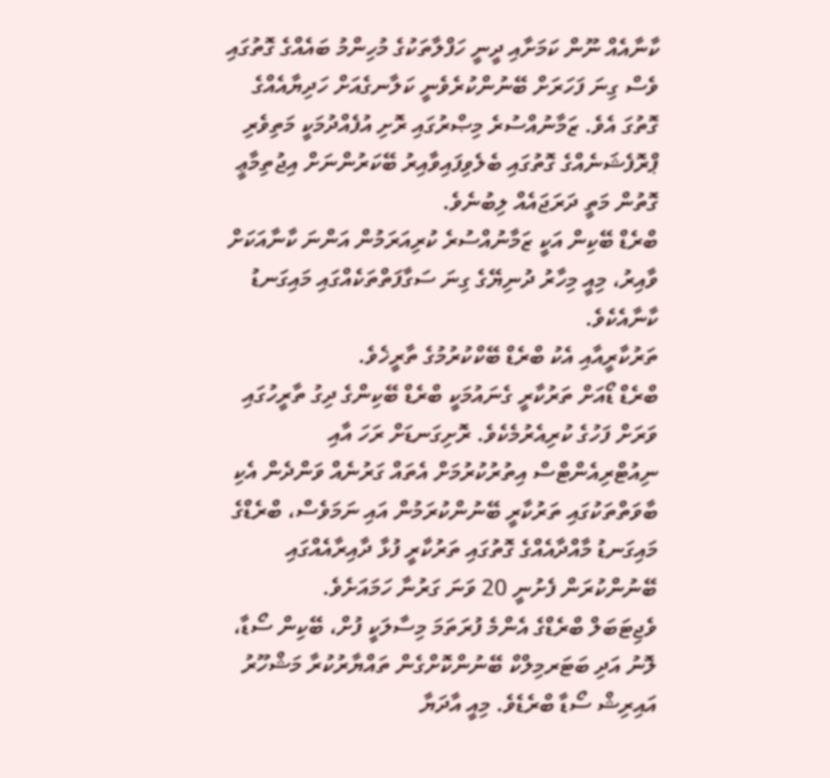ކާނާއެއް ނޫން ކަމަށާއި ދީނީ ހަފްލާތަކުގެ މުހިންމު ބައެއްގެ ގޮތުގައި ވެސް ގިނަ ފަހަރަށް ބޭނުންކުރެވެނީ ކަލާނގެއަށް ހަދިޔާއެއްގެ ގޮތުގަ އެވެ. ޒަމާނުއްސުރެ މިޞްރުގައި ރޮށި އުފެއްދުމަކީ މަތިވެރި ޕްރޮފެޝަނެއްގެ ގޮތުގައި ބެލެވިފައިވާއިރު ބޭކަރުންނަށް އިޖުތިމާޢީ ގޮތުން މަތީ ދަރަޖައެއް ލިބުނެވެ.
ބްރެޑް ބޭކިން އަކީ ޒަމާނުއްސުރެ ކުރިއަރަމުން އަންނަ ކާނާއަކަށް ވާއިރު، މިއީ މިހާރު ދުނިޔޭގެ ގިނަ ސަގާފަތްތަކެއްގައި މައިގަނޑު ކާނާއެކެވެ.
ތަރުކާރީއާއި އެކު ބްރެޑް ބޭކްކުރުމުގެ ތާރީޚެވެ.
ބްރެޑް ޑޯއަށް ތަރުކާރީ ގެނައުމަކީ ބްރެޑް ބޭކިންގެ ދިގު ތާރީހުގައި ވަރަށް ފަހުގެ ކުރިއެރުމެކެވެ. ރޮށިގަނޑަށް ރަހަ އާއި ނިއުޓްރިއެންޓްސް އިތުރުކުރުމަށް އެތައް ގަރުނެއް ވަންދެން އެކި ބާވަތްތަކުގައި ތަރުކާރީ ބޭނުންކުރަމުން އައި ނަމަވެސް، ބްރެޑްގެ މައިގަނޑު މާއްދާއެއްގެ ގޮތުގައި ތަރުކާރީ ފުޅާ ދާއިރާއެއްގައި ބޭނުންކުރަން ފެށުނީ 20 ވަނަ ގަރުނާ ހަމައަށެވެ.
ވެޖިޓަބަލް ބްރެޑްގެ އެންމެ ފުރަތަމަ މިސާލަކީ ފުށް، ބޭކިން ސޯޑާ، ލޮނު އަދި ބަޓަރމިލްކް ބޭނުންކޮށްގެން ތައްޔާރުކުރާ މަޝްހޫރު އައިރިޝް ސޯޑާ ބްރެޑެވެ. މިއީ އާދަޔާ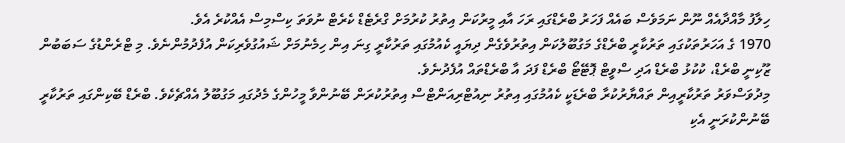ހިލާފު މާއްދާއެއް ނޫން ނަމަވެސް ބައެއް ފަހަރު ބްރެޑްގައި ރަހަ އާއި މީރުކަން އިތުރު ކުރުމަށް ގްރެޓެޑް ކެރެޓް ނުވަތަ ކިސްމިސް އެއްކުރެ އެވެ.
1970 ގެ އަހަރުތަކުގައި ތަރުކާރީ ބްރެޑްގެ މަގުބޫލުކަން އިތުރުވެގެން ދިޔައީ ކެއުމުގައި ތަރުކާރީ ގިނަ އިން ހިމެނުމަށް ޝައުގުވެރިކަން އުފެދުމުންނެވެ. މި ޓްރެންޑުގެ ސަބަބުން ޒޫކިނީ ބްރެޑް، ކުކުޅު ބްރެޑް އަދި ސްވީޓް ޕޮޓޭޓޯ ބްރެޑް ފަދަ އާ ބްރެޑްތައް އުފެދުނެވެ.
މިދުވަސްވަރު ތަރުކާރީއިން ތައްޔާރުކުރާ ބްރެޑަކީ ކެއުމުގައި އިތުރު ނިއުޓްރިއަންޓްސް އިތުރުކުރަން ބޭނުންވާ މީހުންގެ މެދުގައި މަގުބޫލު އެއްޗެކެވެ. ބްރެޑް ބޭކިންގައި ތަރުކާރީ ބޭނުންކުރަނީ އެކި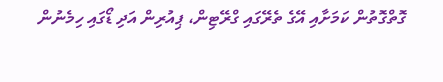ގޮތްގޮތުން ކަމަށާއި އޭގެ ތެރޭގައި ގްރޭޓިން، ޕިއުރިން އަދި ޑޯގައި ހިމެނުން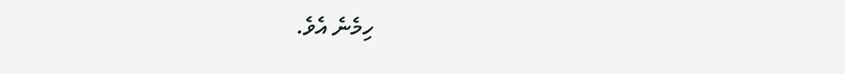ހިމެނެ އެވެ.